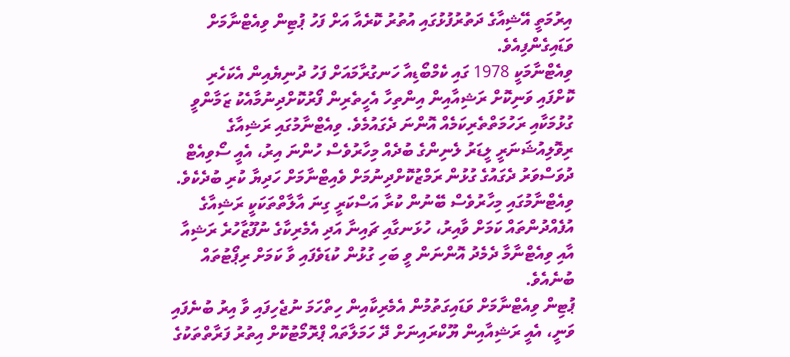އިރުމަތީ އޭޝިއާގެ ދަތުރުފުޅުގައި އުތުރު ކޮރެއާ އަށް ފަހު ޕުޓިން ވިއެޓްނާމަށް ވަޑައިގެންފިއެވެ.
ވިއެޓްނާމަކީ 1978 ގައި ކެމްބޯޑިއާ ހަނގުރާމައަށް ފަހު ދުނިޔެއިން އެކަހެރި ކޮށްފައި ވަނިކޮށް ރަޝިއާއިން އިންތިހާ އެހީތެރިން ފޯރުކޮށްދިނުމާއެކު ޒަމާންވީ ގުޅުމަކާއި ރަހުމަތްތެރިކަމެއް އޮންނަ ދެގައުމެވެ. ވިއެޓްނާމުގައި ރަޝިއާގެ ރިވޮލިއުޝަނަރީ ލީޑަރު ލެނިންގެ ބުދެއް މިހާރުވެސް ހުންނަ އިރު، އެއީ ސޯވިއެޓް ދުވަސްވަރު ދެގައުގެ ގުޅުން ރަމްޒުކޮށްދިނުމަށް ވެއިޓްނާމަށް ހަދިޔާ ކުރި ބުދެކެވެ.
ވިއެޓްނާމުގައި މިހާރުވެސް ބޭނުން ކުރާ އަސްކަރީ ގިނަ އާލާތްތަކަކީ ރަޝިއާގެ އުފެއްދުންތައް ކަމަށް ވާއިރު، ހުޅަނގާއި ޗައިނާ އަދި އެމެރިކާގެ ނުފޫޒާހުރެ ރަޝިއާ އާއި ވިއެޓްނާމާ ދެމެދު އޮންނަން ވީ ބަހި ގުޅުން ކުޑަވެފައި ވާ ކަމަށް ރިޕޯޓުތައް ބުނެއެވެ.
ޕުޓިން ވިއެޓްނާމަށް ވަޑައިގަތުމުން އެމެރިކާއިން ހިތްހަމަ ނުޖެހިފައި ވާ އިރު ބުނެފައި ވަނީ، އެއީ ރަޝިއާއިން ޔޫކްރައިނަށް ދޭ ހަމަލާތައް ޕްރޮމޯޓުކޮށް އިތުރު ފަރާތްތަކުގެ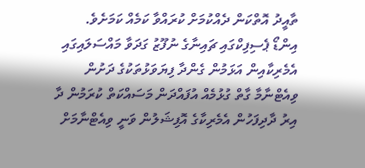ތާއީދު އޮތްކަން ދެއްކުމަށް ކުރައްވާ ކަމެއް ކަމަށެވެ.
އިންޑޯ ޕެސިފިކްގައި ޗައިނާގެ ނުފޫޒު ގަދަވާ މައްސަލައިގައި އެމެރިކާއިން އަޅަމުން ގެންދާ ފިޔަވަޅުތަކުގެ ދަށުން ވިއެޓްނާމާ ގާތް ގުޅުމެއް އުފައްދަން މަސައްކަތް ކުރަމުން ދާ އިރު ދާދިފަހުން އެމެރިކާގެ އޮފިޝަލުން ވަނީ ވިއެޓްނާމަށް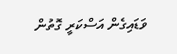ވަޑައިގެން އަސްކަރީ ގޮތުން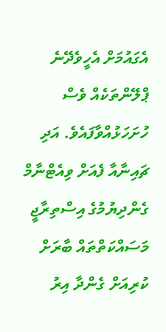އެގައުމަށް އެހީވެދޭނެ ޕްލޭންތަކެއް ވެސް ހުށަހަޅުއްވާފައެވެ. އަދި ޗައިނާއާ ފެއަށް ވިއެޓްނާމް ގެންދިޔުމުގެ އިސްތިރާޖީ މަސައްކަތްތައް ބާރަށް ކުރިއަށް ގެންދާ އިރު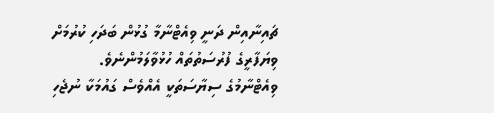ޗައިނާއިން ދަނީ ވިއެޓްނާމާ ގުޅުން ބަދަހި ކުރުމަށް ވިޔަފާރީގެ ފުރުސަތުތައް ހުޅުވާލަމުންނެވެ.
ވިއެޓްނާމުގެ ސިޔާސަތަކީ އެއްވެސް ގައުމަކާ ނުޖެހި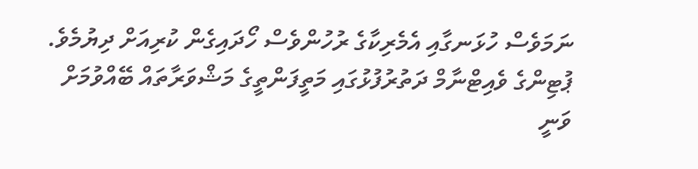ނަމަވެސް ހުޅަނގާއި އެމެރިކާގެ ރުހުންވެސް ހޯދައިގެން ކުރިއަށް ދިޔުމެވެ.
ޕުޓިންގެ ވެއިޓްނާމް ދަތުރުފުޅުގައި މަތީފަންތީގެ މަޝްވަރާތައް ބޭއްވުމަށް ވަނީ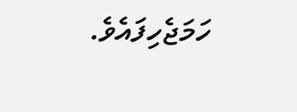ހަމަޖެހިފައެވެ.